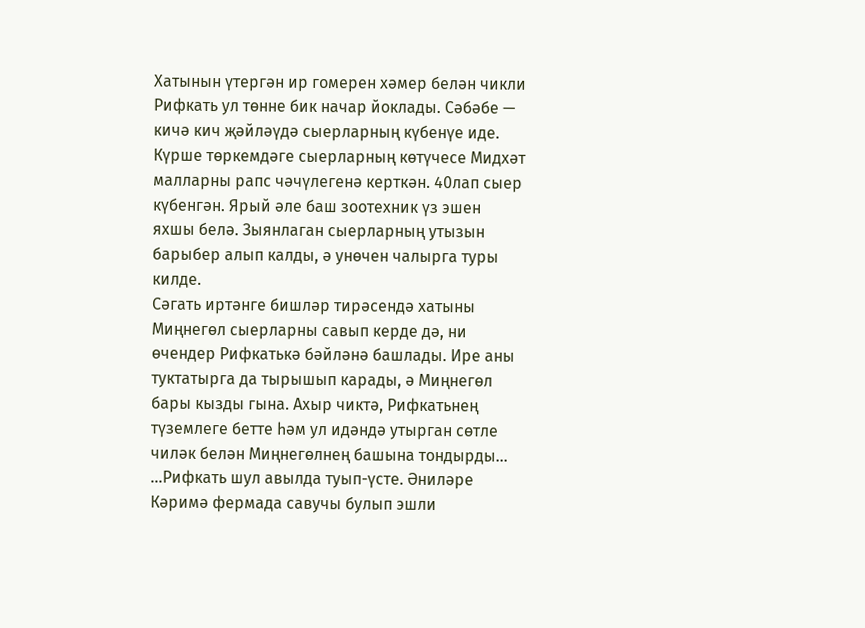Хатынын үтергән ир гомерен хәмер белән чикли
Рифкать ул төнне бик начар йоклады. Сәбәбе — кичә кич җәйләүдә сыерларның күбенүе иде. Күрше төркемдәге сыерларның көтүчесе Мидхәт малларны рапс чәчүлегенә керткән. 40лап сыер күбенгән. Ярый әле баш зоотехник үз эшен яхшы белә. Зыянлаган сыерларның утызын барыбер алып калды, ә унөчен чалырга туры килде.
Сәгать иртәнге бишләр тирәсендә хатыны Миңнегөл сыерларны савып керде дә, ни өчендер Рифкатькә бәйләнә башлады. Ире аны туктатырга да тырышып карады, ә Миңнегөл бары кызды гына. Ахыр чиктә, Рифкатьнең түземлеге бетте һәм ул идәндә утырган сөтле чиләк белән Миңнегөлнең башына тондырды...
...Рифкать шул авылда туып-үсте. Әниләре Кәримә фермада савучы булып эшли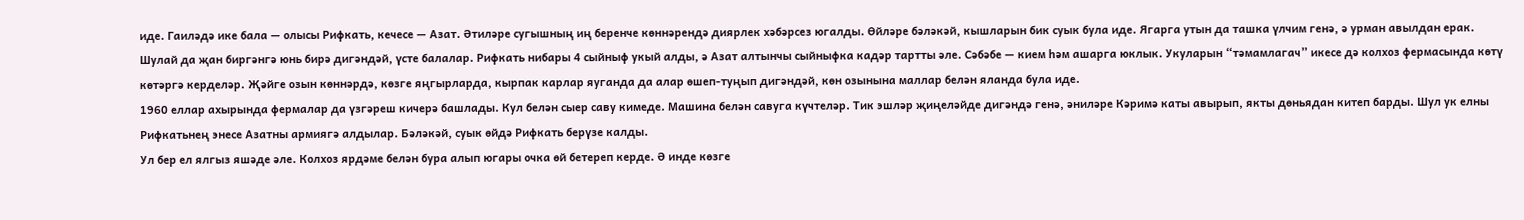иде. Гаиләдә ике бала — олысы Рифкать, кечесе — Азат. Әтиләре сугышның иң беренче көннәрендә диярлек хәбәрсез югалды. Өйләре бәләкәй, кышларын бик суык була иде. Ягарга утын да ташка үлчим генә, ә урман авылдан ерак. Шулай да җан биргәнгә юнь бирә дигәндәй, үсте балалар. Рифкать нибары 4 сыйныф укый алды, ә Азат алтынчы сыйныфка кадәр тартты әле. Сәбәбе — кием һәм ашарга юклык. Укуларын “тәмамлагач” икесе дә колхоз фермасында көтү көтәргә керделәр. Җәйге озын көннәрдә, көзге яңгырларда, кырпак карлар яуганда да алар өшеп-туңып дигәндәй, көн озынына маллар белән яланда була иде.
1960 еллар ахырында фермалар да үзгәреш кичерә башлады. Кул белән сыер саву кимеде. Машина белән савуга күчтеләр. Тик эшләр җиңеләйде дигәндә генә, әниләре Кәримә каты авырып, якты дөньядан китеп барды. Шул ук елны Рифкатьнең энесе Азатны армиягә алдылар. Бәләкәй, суык өйдә Рифкать берүзе калды.
Ул бер ел ялгыз яшәде әле. Колхоз ярдәме белән бура алып югары очка өй бетереп керде. Ә инде көзге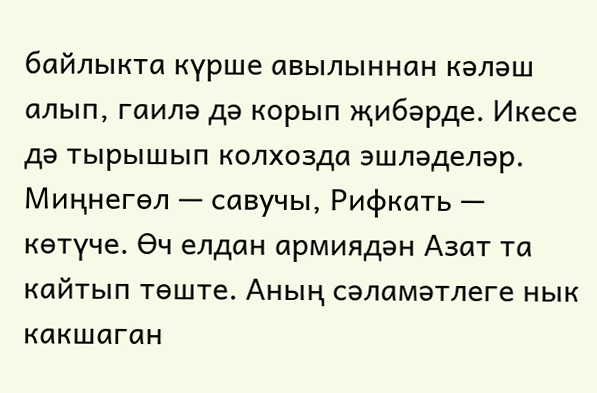байлыкта күрше авылыннан кәләш алып, гаилә дә корып җибәрде. Икесе дә тырышып колхозда эшләделәр. Миңнегөл — савучы, Рифкать — көтүче. Өч елдан армиядән Азат та кайтып төште. Аның сәламәтлеге нык какшаган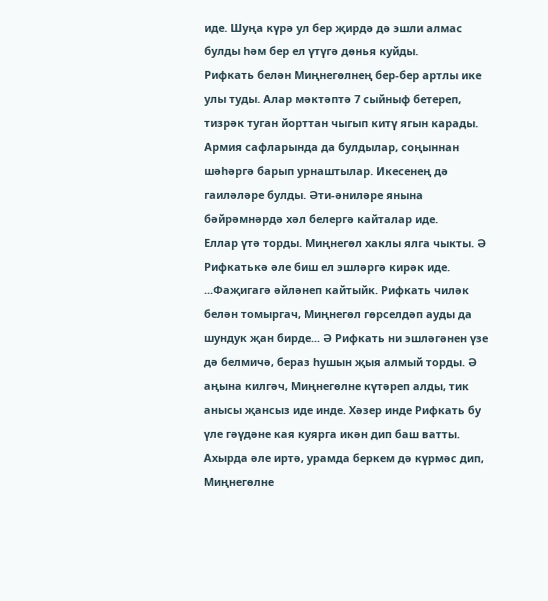иде. Шуңа күрә ул бер җирдә дә эшли алмас булды һәм бер ел үтүгә дөнья куйды.
Рифкать белән Миңнегөлнең бер-бер артлы ике улы туды. Алар мәктәптә 7 сыйныф бетереп, тизрәк туган йорттан чыгып китү ягын карады. Армия сафларында да булдылар, соңыннан шәһәргә барып урнаштылар. Икесенең дә гаиләләре булды. Әти-әниләре янына бәйрәмнәрдә хәл белергә кайталар иде.
Еллар үтә торды. Миңнегөл хаклы ялга чыкты. Ә Рифкатькә әле биш ел эшләргә кирәк иде.
...Фаҗигагә әйләнеп кайтыйк. Рифкать чиләк белән томыргач, Миңнегөл гөрселдәп ауды да шундук җан бирде... Ә Рифкать ни эшләгәнен үзе дә белмичә, бераз һушын җыя алмый торды. Ә аңына килгәч, Миңнегөлне күтәреп алды, тик анысы җансыз иде инде. Хәзер инде Рифкать бу үле гәүдәне кая куярга икән дип баш ватты. Ахырда әле иртә, урамда беркем дә күрмәс дип, Миңнегөлне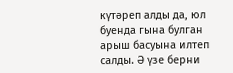күтәреп алды да, юл буенда гына булган арыш басуына илтеп салды. Ә үзе берни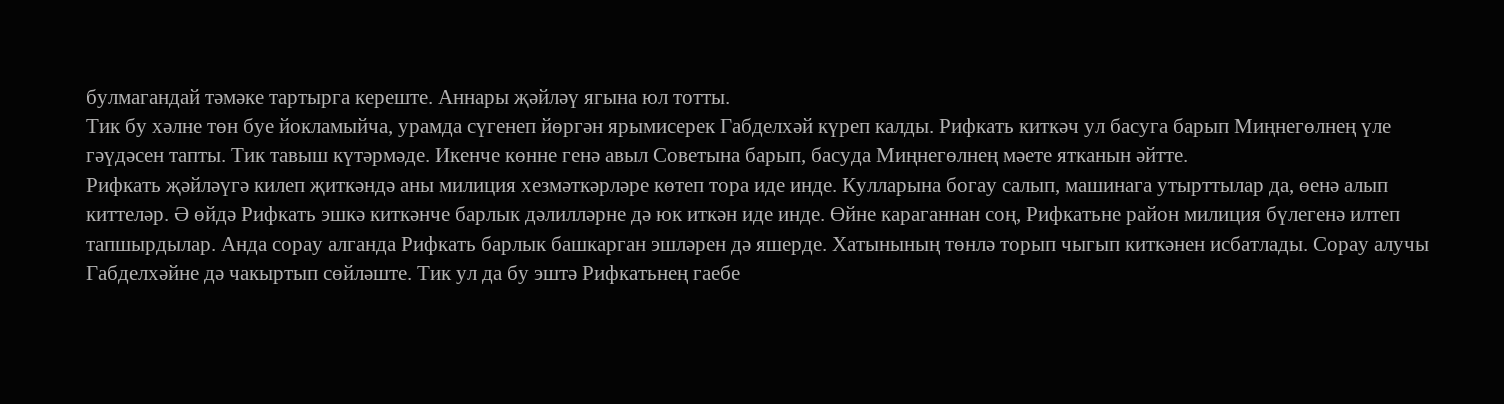булмагандай тәмәке тартырга кереште. Аннары җәйләү ягына юл тотты.
Тик бу хәлне төн буе йокламыйча, урамда сүгенеп йөргән ярымисерек Габделхәй күреп калды. Рифкать киткәч ул басуга барып Миңнегөлнең үле гәүдәсен тапты. Тик тавыш күтәрмәде. Икенче көнне генә авыл Советына барып, басуда Миңнегөлнең мәете ятканын әйтте.
Рифкать җәйләүгә килеп җиткәндә аны милиция хезмәткәрләре көтеп тора иде инде. Кулларына богау салып, машинага утырттылар да, өенә алып киттеләр. Ә өйдә Рифкать эшкә киткәнче барлык дәлилләрне дә юк иткән иде инде. Өйне караганнан соң, Рифкатьне район милиция бүлегенә илтеп тапшырдылар. Анда сорау алганда Рифкать барлык башкарган эшләрен дә яшерде. Хатынының төнлә торып чыгып киткәнен исбатлады. Сорау алучы Габделхәйне дә чакыртып сөйләште. Тик ул да бу эштә Рифкатьнең гаебе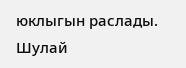юклыгын раслады.
Шулай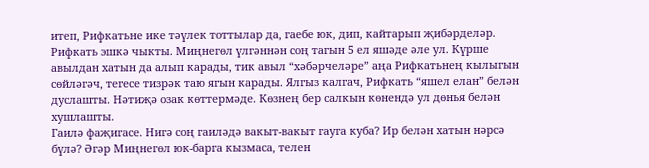итеп, Рифкатьне ике тәүлек тоттылар да, гаебе юк, дип, кайтарып җибәрделәр.
Рифкать эшкә чыкты. Миңнегөл үлгәннән соң тагын 5 ел яшәде әле ул. Күрше авылдан хатын да алып карады, тик авыл “хәбәрчеләре” аңа Рифкатьнең кылыгын сөйләгәч, тегесе тизрәк таю ягын карады. Ялгыз калгач, Рифкать “яшел елан” белән дуслашты. Нәтиҗә озак көттермәде. Көзнең бер салкын көнендә ул дөнья белән хушлашты.
Гаилә фаҗигасе. Нигә соң гаиләдә вакыт-вакыт гауга куба? Ир белән хатын нәрсә бүлә? Әгәр Миңнегөл юк-барга кызмаса, телен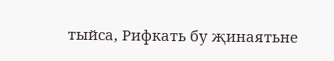тыйса, Рифкать бу җинаятьне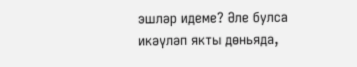эшләр идеме? Әле булса икәүләп якты дөньяда,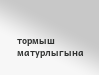тормыш матурлыгына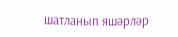шатланып яшәрләр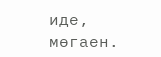иде, мөгаен.